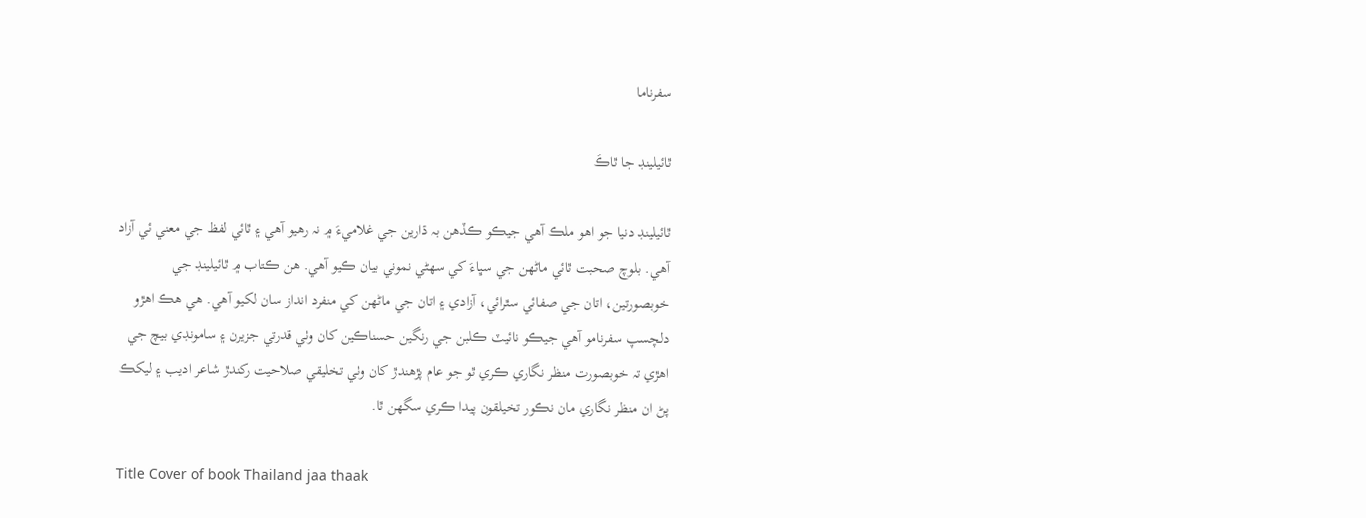سفرناما

ٿائيلينڊ جا ٿاڪَ

ٿائيلينڊ دنيا جو اھو ملڪ آھي جيڪو ڪڏھن بہ ڌارين جي غلاميءَ ۾ نہ رھيو آھي ۽ ٿائي لفظ جي معني ئي آزاد آھي. بلوچ صحبت ٿائي ماڻھن جي سڀاءَ کي سھڻي نموني بيان ڪيو آھي. ھن ڪتاب ۾ ٿائيلينڊ جي خوبصورتين، اتان جي صفائي سٿرائي، آزادي ۽ اتان جي ماڻھن کي منفرد انداز سان لکيو آھي. ھي ھڪ اھڙو دلچسپ سفرنامو آھي جيڪو نائيٽ ڪلبن جي رنگين حسناڪين کان وٺي قدرتي جزيرن ۽ سامونڊي بيچ جي اھڙي تہ خوبصورت منظر نگاري ڪري ٿو جو عام پڙھندڙ کان وٺي تخليقي صلاحيت رکندڙ شاعر اديب ۽ ليکڪ پڻ ان منظر نگاري مان نڪور تخيلقون پيدا ڪري سگهن ٿا.

Title Cover of book Thailand jaa thaak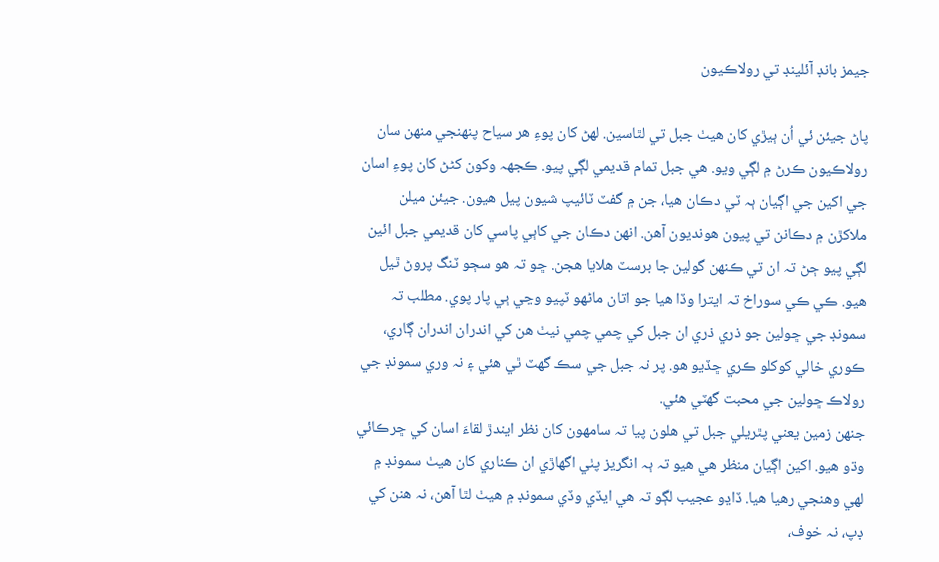جيمز بانڊ آئلينڊ تي رولاڪيون

پاڻ جيئن ئي اُن ٻيڙي کان هيٺ جبل تي لٿاسين. لھڻ کان پوءِ هر سياح پنھنجي منھن سان رولاڪيون ڪرڻ ۾ لڳي ويو. هي جبل تمام قديمي لڳي پيو. ڪجهہ وکون کڻڻ کان پوءِ اسان جي اکين جي اڳيان ٻہ ٽي دڪان هيا، جن ۾ گفٽ ٽائيپ شيون پيل هيون. جيئن ميلن ملاکڙن ۾ دڪانن تي پيون هونديون آهن. انھن دڪان جي کاٻي پاسي کان قديمي جبل ائين لڳي پيو ڄڻ تہ ان تي ڪنھن گولين جا برسٽ هلايا هجن. ڇو تہ هو سڄو ٽنگ پروڻ ٿيل هيو. ڪي ڪي سوراخ تہ ايترا وڏا هيا جو اتان ماڻھو ٽپيو وڃي ٻي پار پوي. مطلب تہ سمونڊ جي ڇولين جو ذري ذري ان جبل کي چمي چمي نيٺ هن کي اندران اندران ڳاري، ڪوري خالي کوکلو ڪري ڇڏيو هو. پر نہ جبل جي سڪ گهٽ ٿي هئي ۽ نہ وري سمونڊ جي رولاڪ ڇولين جي محبت گهٽي هئي.
جنھن زمين يعني پٿريلي جبل تي هلون پيا تہ سامھون کان نظر ايندڙ لقاءَ اسان کي ڇرڪائي وڌو هيو. اکين اڳيان منظر هي هيو تہ ٻہ انگريز پٺي اگهاڙي ان ڪناري کان هيٺ سمونڊ ۾ لھي وهنجي رهيا هيا. ڏاڍو عجيب لڳو تہ هي ايڏي وڏي سمونڊ ۾ هيٺ لٿا آهن، نہ هنن کي ڊپ، نہ خوف،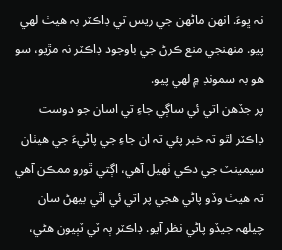نہ ڀوءَ. انھن ماڻھن جي ريس تي ڊاڪٽر بہ هيٺ لھي پيو. منھنجي منع ڪرڻ جي باوجود ڊاڪٽر نہ مڙيو، سو هو بہ سمونڊ ۾ لھي پيو.
پر جڏهن اتي ئي ساڳي جاءِ تي اسان جو دوست ڊاڪٽر لٿو تہ خبر پئي تہ ان جاءِ جي پاڻيءَ جي هيٺان سيمينٽ جي دڪي ٺھيل آهي، اڳتي ٿورو ممڪن آهي تہ هيٺ وڏو پاڻي هجي پر اتي ئي اٿي بيھڻ سان چيلھہ جيڏو پاڻي نظر آيو. ڊاڪٽر ٻہ ٽي ٽٻيون هڻي،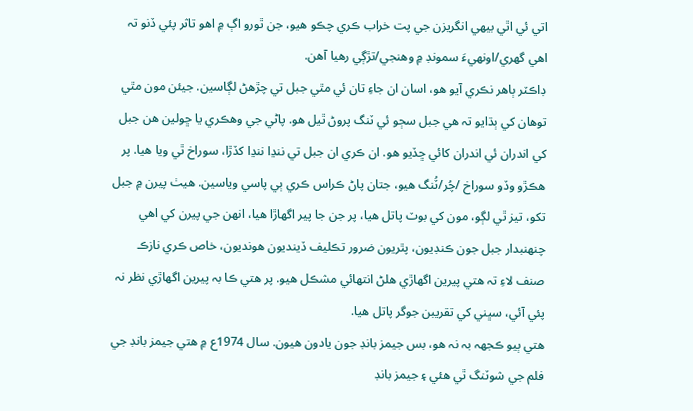اتي ئي اٿي بيھي انگريزن جي پت خراب ڪري چڪو هيو، جن ٿورو اڳ ۾ اهو تاثر پئي ڏنو تہ اهي گهري/اونھيءَ سمونڊ ۾ وهنجي/تڙڳي رهيا آهن.
ڊاڪٽر ٻاهر نڪري آيو هو، اسان ان جاءِ تان ئي مٿي جبل تي چڙهڻ لڳاسين. جيئن مون مٿي توهان کي ٻڌايو تہ هي جبل سڄو ئي ٽنگ پروڻ ٿيل هو. پاڻي جي وهڪري يا ڇولين هن جبل کي اندران ئي اندران کائي ڇڏيو هو. ان ڪري ان جبل تي ننڍا ننڍا کڏڙا، سوراخ ٿي ويا هيا. پر هڪڙو وڏو سوراخ /چُر/ٽُنگ هيو، جتان پاڻ ڪراس ڪري ٻي پاسي وياسين. هيٺ پيرن ۾ جبل تکو، تيز ٿي لڳو، مون کي بوٽ پاتل هيا، پر جن جا پير اگهاڙا هيا، انھن جي پيرن کي اهي چنھنبدار جبل جون ڪنڊيون، پٿريون ضرور تڪليف ڏينديون هونديون، خاص ڪري نازڪ صنف لاءِ تہ هتي پيرين اگهاڙي هلڻ انتھائي مشڪل هيو. پر هتي ڪا بہ پيرين اگهاڙي نظر نہ پئي آئي، سڀني کي تقريبن جوگر پاتل هيا.
هتي ٻيو ڪجهہ بہ نہ هو، بس جيمز بانڊ جون يادون هيون. سال 1974ع ۾ هتي جيمز بانڊ جي فلم جي شوٽنگ ٿي هئي ۽ جيمز بانڊ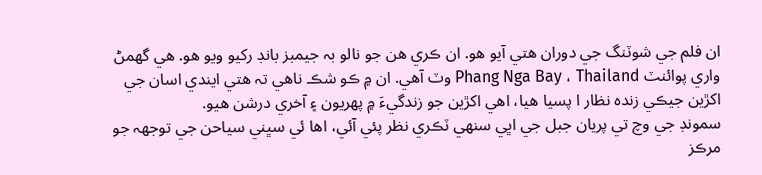ان فلم جي شوٽنگ جي دوران هتي آيو هو. ان ڪري هن جو نالو بہ جيمبز بانڊ رکيو ويو هو. هي گهمڻ واري پوائنٽ Phang Nga Bay ، Thailand وٽ آهي. ان ۾ ڪو شڪ ناهي تہ هتي ايندي اسان جي اکڙين جيڪي زندہ نظار ا پسيا هيا، اهي اکڙين جو زندگيءَ ۾ پھريون ۽ آخري درشن هيو.
سمونڊ جي وچ تي پريان جبل جي اڀي سنھي ٽڪري نظر پئي آئي، اها ئي سڀني سياحن جي توجھہ جو مرڪز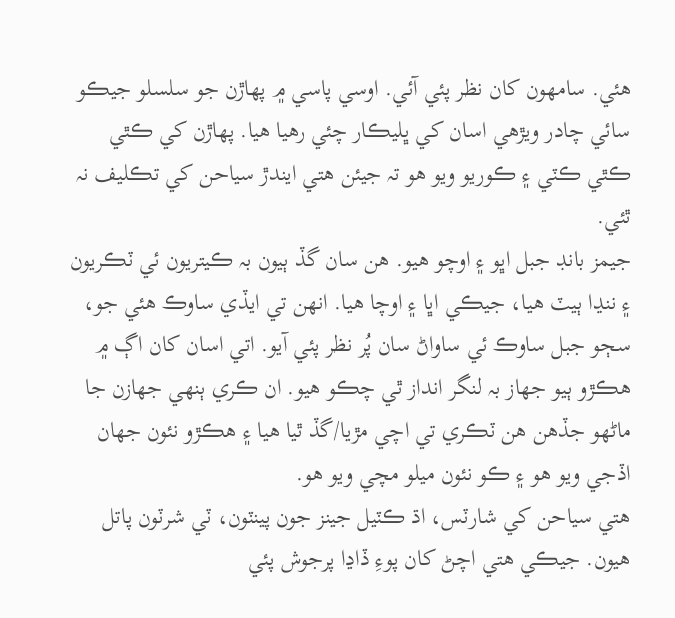هئي. سامھون کان نظر پئي آئي. اوسي پاسي ۾ پھاڙن جو سلسلو جيڪو سائي چادر ويڙهي اسان کي ڀليڪار چئي رهيا هيا. پھاڙن کي ڪٿي ڪٿي ڪٽي ۽ ڪوريو ويو هو تہ جيئن هتي ايندڙ سياحن کي تڪليف نہ ٿئي.
جيمز بانڊ جبل اڀو ۽ اوچو هيو. هن سان گڏ ٻيون بہ ڪيتريون ئي ٽڪريون ۽ ننڍا ٻيٽ هيا، جيڪي اڀا ۽ اوچا هيا. انھن تي ايڏي ساوڪ هئي جو، سڄو جبل ساوڪ ئي ساواڻ سان پُر نظر پئي آيو. اتي اسان کان اڳ ۾ هڪڙو ٻيو جھاز بہ لنگر انداز ٿي چڪو هيو. ان ڪري ٻنھي جھازن جا ماڻھو جڏهن هن ٽڪري تي اچي مڙيا/گڏ ٿيا هيا ۽ هڪڙو نئون جھان اڏجي ويو هو ۽ ڪو نئون ميلو مچي ويو هو.
هتي سياحن کي شارٽس، اڌ ڪٽيل جينز جون پينٽون، ٽي شرٽون پاتل هيون. جيڪي هتي اچڻ کان پوءِ ڏاڍا پرجوش پئي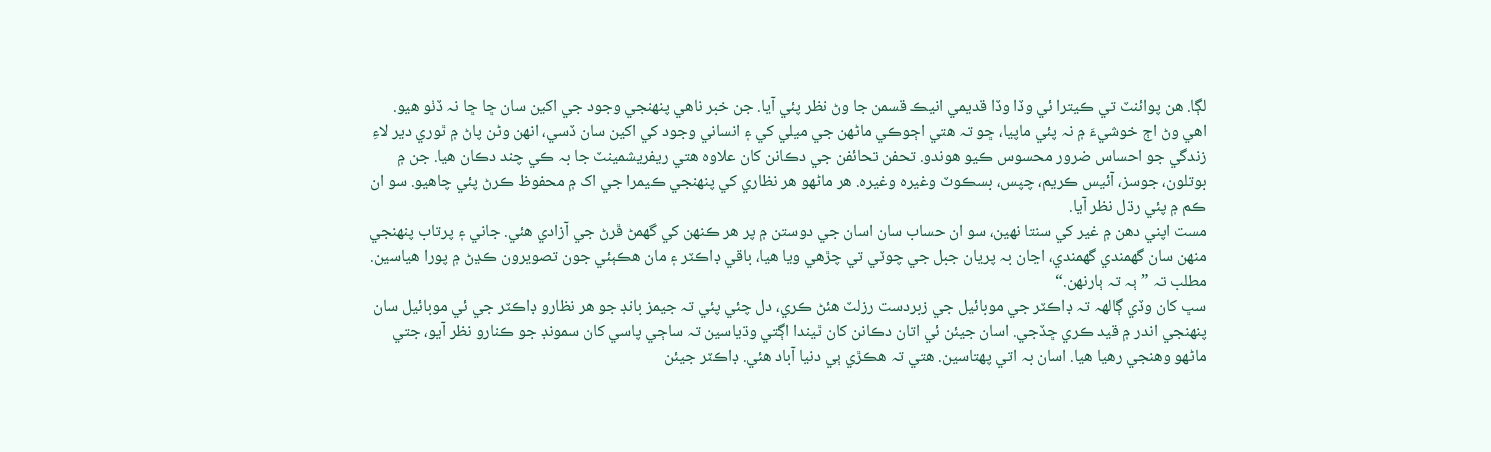لڳا. هن پوائنٽ تي ڪيترا ئي وڏا وڏا قديمي انيڪ قسمن جا وڻ نظر پئي آيا. جن خبر ناهي پنھنجي وجود جي اکين سان ڇا ڇا نہ ڏٺو هيو. اهي وڻ اڄ خوشيءَ ۾ نہ پئي ماپيا، ڇو تہ هتي اڄوڪي ماڻھن جي ميلي کي ۽ انساني وجود کي اکين سان ڏسي، انھن وڻن پاڻ ۾ ٿوري دير لاءِ زندگي جو احساس ضرور محسوس ڪيو هوندو. تحفن تحائفن جي دڪانن کان علاوہ هتي ريفريشمينٽ جا بہ ڪي چند دڪان هيا. جن ۾ بوتلون، جوسز، آئيس ڪريم، چپس، بسڪوٽ وغيرہ وغيرہ. هر ماڻھو هر نظاري کي پنھنجي ڪيمرا جي اک ۾ محفوظ ڪرڻ پئي چاهيو. سو ان ڪم ۾ پئي رڌل نظر آيا.
مست اپني دهن ۾ غير کي سنتا نھين، سو ان حساب سان اسان جي دوستن ۾ پر هر ڪنھن کي گهمڻ ڦرڻ جي آزادي هئي. جاني ۽ پرتاب پنھنجي منھن سان گهمندي گهمندي، اڃان بہ پريان جبل جي چوٽي تي چڙهي ويا هيا، باقي ڊاڪٽر ۽ مان هڪٻئي جون تصويرون ڪڍڻ ۾ پورا هياسين. مطلب تہ ”ٻہ تہ ٻارنھن.“
سڀ کان وڏي ڳالھہ تہ ڊاڪٽر جي موبائيل جي زبردست رزلٽ هئڻ ڪري، دل چئي پئي تہ جيمز بانڊ جو هر نظارو ڊاڪٽر جي ئي موبائيل سان پنھنجي اندر ۾ قيد ڪري ڇڏجي. اسان جيئن ئي اتان دڪانن کان ٿيندا اڳتي وڌياسين تہ ساڄي پاسي کان سمونڊ جو ڪنارو نظر آيو، جتي ماڻھو وهنجي رهيا هيا. اسان بہ اتي پھتاسين. هتي تہ هڪڙي ٻي دنيا آباد هئي. ڊاڪٽر جيئن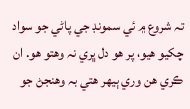تہ شروع ۾ ئي سمونڊ جي پاڻي جو سواد چکيو هيو، پر هو دل ڀري نہ وهتو هو. ان ڪري هن وري ٻيھر هتي بہ وهنجڻ جو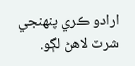ارادو ڪري پنھنجي شرٽ لاهڻ لڳو.